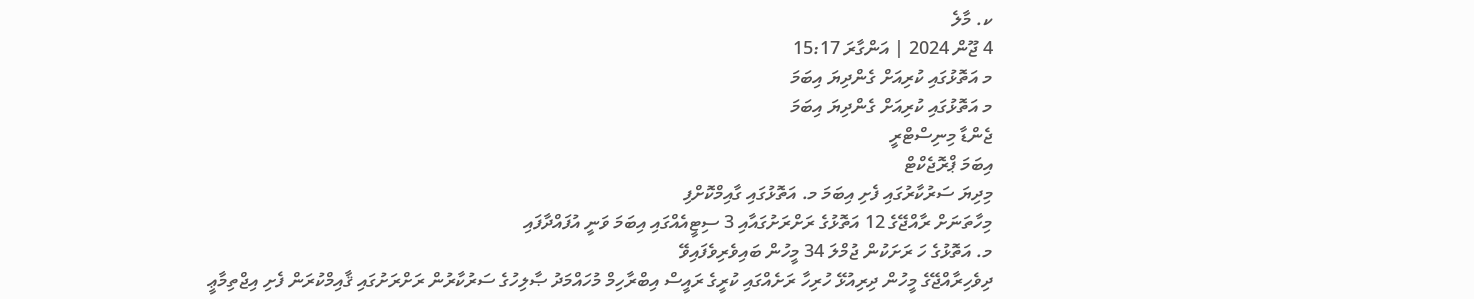ކ. މާލެ
4 ޖޫން 2024 | އަންގާރަ 15:17
މ އަތޮޅުގައި ކުރިއަށް ގެންދިޔަ އިބަމަ
މ އަތޮޅުގައި ކުރިއަށް ގެންދިޔަ އިބަމަ
ޖެންޑާ މިނިސްޓްރީ
އިބަމަ ޕްރޮޖެކްޓް
މިދިޔަ ސަރުކާރުގައި ފެށި އިބަމަ މ. އަތޮޅުގައި ގާއިމްކޮށްފި
މިހާތަނަށް ރާއްޖޭގެ 12 އަތޮޅުގެ ރަށްރަށުގައާއި 3 ސިޓީއެއްގައި އިބަމަ ވަނީ އުފައްދާފައި
މ. އަތޮޅުގެ ހަ ރަށަކުން ޖުމްލަ 34 މީހުން ބައިވެރިވެފައިވޭ
ދިވެހިރާއްޖޭގެ މީހުން ދިރިއުޅޭ ހުރިހާ ރަށެއްގައި ކުރީގެ ރައީސް އިބްރާހިމް މުހައްމަދު ޞާލިހުގެ ސަރުކާރުން ރަށްރަށުގައި ޤާއިމްކުރަން ފެށި އިޖްތިމާޢީ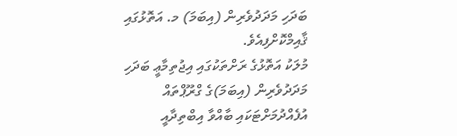ބަދަހި މަދަދުވެރިން (އިބަމަ) މ. އަތޮޅުގައި ޤާއިމްކޮށްފިއެވެ.
މުލަކު އަތޮޅުގެ ރަށްތަކުގައި އިޖުތިމާޢީ ބަދަހި މަދަދުވެރިން (އިބަމަ)ގެ ގްރޫޕްތައް އުފެއްދުމަށްޓަކައި ބާއްވާ އިބްތިދާއީ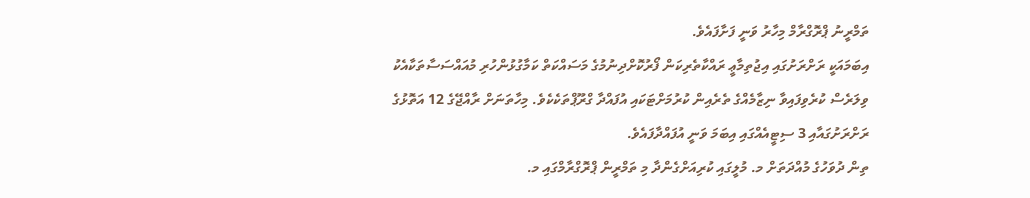ތަމްރީނު ޕްރޮގްރާމް މިހާރު ވަނީ ފަށާފައެވެ.
އިބަމައަކީ ރަށްރަށުގައި އިޖުތިމާޢީ ރައްކާތެރިކަން ފޯރުކޮށްދިނުމުގެ މަސައްކަތް ކަމާގުޅުންހުރި މުއައްސަސާތަކާއެކު ވިލަރެސް ކުރެވިފައިވާ ނިޒާމެއްގެ ތެރެއިން ކުރުމަށްޓަކައި އުފައްދާ ގްރޫޕްތަކެކެވެ. މިހާތަނަށް ރާއްޖޭގެ 12 އަތޮޅުގެ ރަށްރަށުގައާއި 3 ސިޓީއެއްގައި އިބަމަ ވަނީ އުފައްދާފައެވެ.
ތިން ދުވަހުގެ މުއްދަތަށް މ. މުލީގައި ކުރިއަށްގެންދާ މި ތަމްރީން ޕްރޮގްރާމްގައި މ.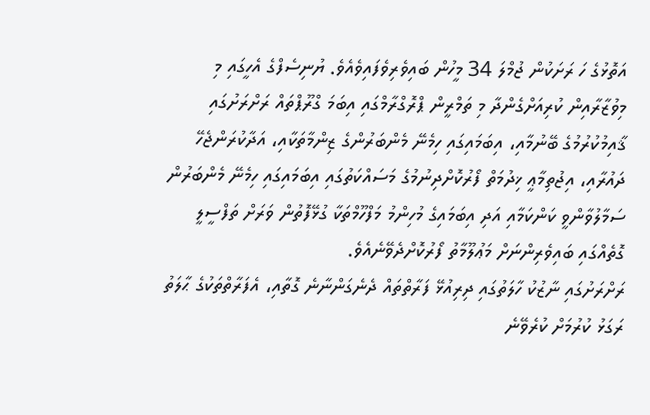އަތޮޅުގެ ހަ ރަށަކުން ޖުމްލަ 34 މީހުން ބައިވެރިވެފައިވެއެވެ. ޔުނިސެފްގެ އެހީގައި މި މިވުޒާރާއިން ކުރިއަށްގެންދާ މި ތަމްރީން ޕްރޮގްރާމްގައި އިބަމަ ގްރޫޕްތައް ރަށްރަށުގައި ޤާއިމުކުރުމުގެ ބޭނުމާއި، އިބަމައިގައި ހިމެނޭ މެންބަރުންގެ ޒިންމާތަކާއި، އަދާކުރަންޖެހޭ ދައުރާއި، އިޖުތިމާޢީ ޚިދުމަތް ފޯރުކޮށްދިނުމުގެ މަސައްކަތުގައި އިބަމައިގައި ހިމެނޭ މެންބަރުން ސަމާލުވާންވީ ކަންކަމާއި އަދި އިބަމައިގެ މުހިންމު މަފްހޫމްތަކާ ގުޅޭފޮތުން ވަރަށް ތަފްސީލީ ގޮތެއްގައި ބައިވެރިންނަށް މަޢުލޫމާތު ފޯރުކޮށްދެވޭނެއެވެ.
ރަށްރަށުގައި ނާޒުކު ހާލަތުގައި ދިރިއުޅޭ ފަރާތްތައް ދެނެގަންނާނެ ގޮތާއި، އެފަރާތްތަކުގެ ޙާލަތު ރަގަޅު ކުރުމަށް ކުރެވޭނެ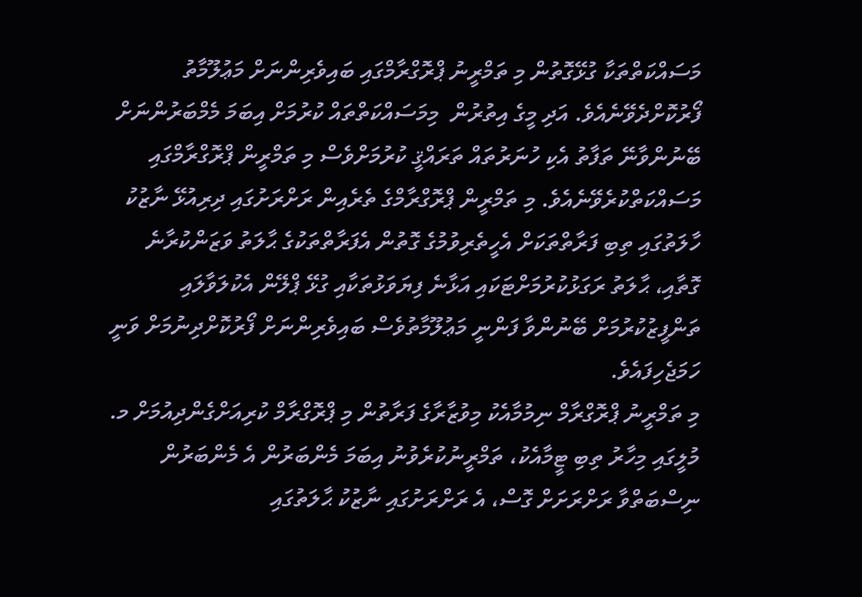މަސައްކަތްތަކާ ގުޅޭގޮތުން މި ތަމްރީނު ޕްރޮގްރާމްގައި ބައިވެރިންނަށް މަޢުލޫމާތު ފޯރުކޮށްދެވޭނެއެވެ. އަދި މީގެ އިތުރުން  މިމަސައްކަތްތައް ކުރުމަށް އިބަމަ މެމްބަރުންނަށް ބޭނުންވާނޭ ތަފާތު އެކި ހުނަރުތައް ތަރައްޤީ ކުރުމަށްވެސް މި ތަމްރީން ޕްރޮގްރާމްގައި މަސައްކަތްކުރެވޭނެއެވެ. މި ތަމްރީން ޕްރޮގްރާމްގެ ތެރެއިން ރަށްރަށުގައި ދިރިއުޅޭ ނާޒުކު ހާލަތުގައި ތިބި ފަރާތްތަކަށް އެހީތެރިވުމުގެ ގޮތުން އެފަރާތްތަކުގެ ޙާލަތު ވަޒަންކުރާނެ ގޮތާއި، ޙާލަތު ރަގަޅުކުރުމަށްޓަކައި އަޅާނެ ފިޔަވަޅުތަކާއި ގުޅޭ ޕްލޭން އެކުލަވާލައި ތަންފީޒުކުރުމަށް ބޭނުންވާ ފަންނީ މަޢުލޫމާތުވެސް ބައިވެރިންނަށް ފޯރުކޮށްދިނުމަށް ވަނީ ހަމަޖެހިފައެވެ.
މި ތަމްރީނު ޕްރޮގްރާމް ނިމުމާއެކު މިވުޒާރާގެ ފަރާތުން މި ޕްރޮގްރާމް ކުރިއަށްގެންދިއުމަށް މ. މުލީގައި މިހާރު ތިބި ޓީމާއެކު، ތަމްރީނުކުރެވުނު އިބަމަ މެންބަރުން އެ މެންބަރުން ނިސްބަތްވާ ރަށްރަށަށް ގޮސް، އެ ރަށްރަށުގައި ނާޒުކު ޙާލަތުގައި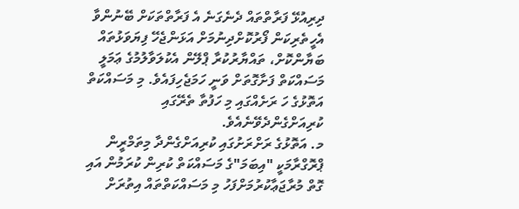ދިރިއުޅޭ ފަރާތްތައް ދެނެގަނެ އެ ފަރާތްތަކަށް ބޭނުންވާ އެހީތެރިކަން ފޯރުކޮށްދިނުމަށް އަޅަންޖެހޭ ފިޔަވަޅުތައް ބަޔާންކޮށް، ތައްޔާރުކުރާ ޕްލޭން އެކުލަވާލުމުގެ ޢަމަލީ މަސައްކަތް ފަށާގޮތަށް ވަނީ ހަމަޖެހިފައެވެ. މި މަސައްކަތް އަތޮޅުގެ ހަ ރަށެއްގައި މި ހަފުތާ ތެރޭގައި ކުރިއަށްގެންދެވޭނެއެވެ.
މ. އަތޮޅުގެ ރަށްރަށުގައި ކުރިއަށްގެންދާ މިތަމްރީން ޕްރޮގްރާމަކީ "އިބަމަ"ގެ މަސައްކަތް ކުރިން ކުރަމުން އައި ގޮތް މުރާޖަޢާކުރުމަށްފަހު މި މަސައްކަތްތައް އިތުރަށް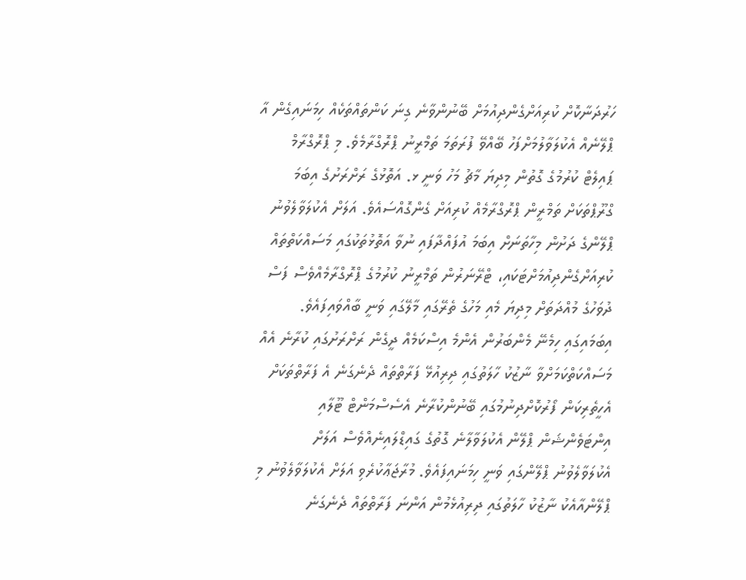ހަރުދަނާކޮށް ކުރިއަށްގެންދިއުމަށް ބޭނުންވާނެ ގިނަ ކަންތައްތަކެއް ހިމަނައިގެން އާ ޕްލޭނެއް އެކުލަވާލުމަށްފަހު ބޭއްވޭ ފުރަތަމަ ތަމްރީނު ޕްރޮގްރާމެވެ. މި ޕްރޮގްރާމް ޕައިލެޓް ކުރުމުގެ ގޮތުން މިދިޔަ މާޗު މަހު ވަނީ ޅ. އަތޮޅުގެ ރަށްރަށުގެ އިބަމަ ގްރޫޕްތަކަށް ތަމްރީން ޕްރޮގްރާމެއް ކުރިއަށް ގެންގޮއްސައެވެ. އަލަށް އެކުލަވާލެވުނު ޕްލޭންގެ ދަށުން މިހާތަނަށް އިބަމަ އުފައްދާފައި ނުވާ އަތޮޅުތަކުގައި މަސައްކަތްތައް ކުރިއަށްގެންދިއުމަށްޓަކައި، ޓްރޭނަރުން ތަމްރީނު ކުރުމުގެ ޕްރޮގްރާމެއްވެސް ފަސް ދުވަހުގެ މުއްދަތަށް މިދިޔަ މެއި މަހުގެ ތެރޭގައި މާލޭގައި ވަނީ ބާއްވައިފައެވެ.
އިބަމައިގައި ހިމެނޭ މެންބަރުން އެންމެ އިސްކަމެއް ދީގެން ރަށްރަށުގައި ކުރާނެ އެއް މަސައްކަތްކަމަށްވާ ނާޒުކު ހާލަތުގައި ދިރިއުޅޭ ފަރާތްތައް ދެނެގަނެ އެ ފަރާތްތަކަށް އެހީތެރިކަން ފޯރުކޮށްދިނުމުގައި ބޭނުންކުރާނެ އެސެސްމަންޓް ޓޫލާއި އިންޓަވެންޝަން ޕްލޭން އެކުލަވާލާނެ ގޮތުގެ ގައިޑްލައިނެއްވެސް އަލަށް އެކުލަވާލެވުނު ޕްލޭންގައި ވަނީ ހިމަނައިފައެވެ. މުރާޖަޢާކުރެވި އަލަށް އެކުލަވާލެވުނު މި ޕްލޭންއާއެކު ނާޒުކު ހާލަތުގައި ދިރިއުޅެމުން އަންނަ ފަރާތްތައް ދެނެގަނެ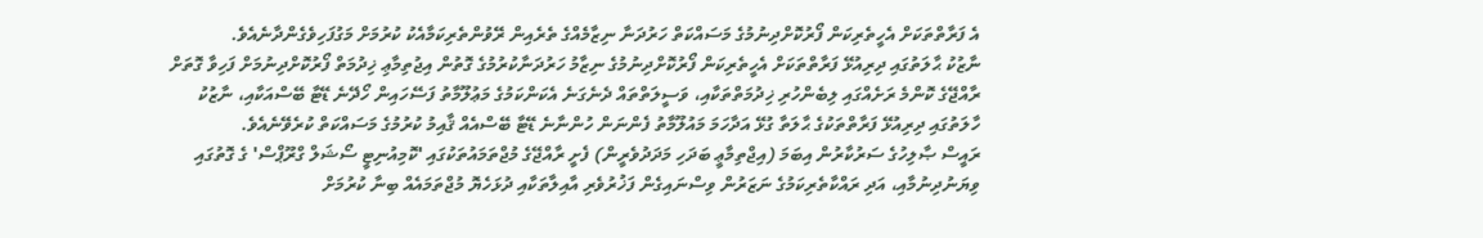އެ ފަރާތްތަކަށް އެހީތެރިކަން ފޯރުކޮށްދިނުމުގެ މަސައްކަތް ހަރުދަނާ ނިޒާމެއްގެ ތެރެއިން ރޭވުންތެރިކަމާއެކު ކުރުމަށް މަގުފަހިވެގެންދާނެއެވެ.
ނާޒުކު ޙާލަތުގައި ދިރިއުޅޭ ފަރާތްތަކަށް އެހީތެރިކަން ފޯރުކޮށްދިނުމުގެ ނިޒާމު ހަރުދަނާކުރުމުގެ ގޮތުން އިޖުތިމާޢި ޚިދުމަތް ފޯރުކޮށްދިނުމަށް ފަހިވާ ގޮތަށް ރާއްޖޭގެ ކޮންމެ ރަށެއްގައި ލިބެންހުރި ޚިދުމަތްތަކާއި، ވަސީލަތްތައް ދެނެގަނެ އެކަންކަމުގެ މަޢުލޫމާތު ފަސޭހައިން ހޯދޭނެ ޑޭޓާ ބޭސްއަކާއި، ނާޒުކު ހާލަތުގައި ދިރިއުޅޭ ފަރާތްތަކުގެ ޙާލަތާ ގުޅޭ އަދާހަމަ މައުލޫމާތު ފެންނަން ހުންނާނެ ޑޭޓާ ބޭސްއެއް ޤާއިމު ކުރުމުގެ މަސައްކަތް ކުރެވޭނެއެވެ.
ރައީސް ޞާލިހުގެ ސަރުކާރުން އިބަމަ (އިޖްތިމާޢީ ބަދަހި މަދަދުވެރީން) ފެށީ ރާއްޖޭގެ މުޖްތަމައުތަކުގައި 'ކޮމިއުނިޓީ ސޯޝަލް ގްރޫޕްސް' ގެ ގޮތުގައި ވިޔަނުދިނުމާއި، އަދި ރައްކާތެރިކަމުގެ ނަޒަރުން ވިސްނައިގެން ފަޚުރުވެރި އާއިލާތަކާއި ދުޅަހެޔޮ މުޖްތަމައެއް ބިނާ ކުރުމަށް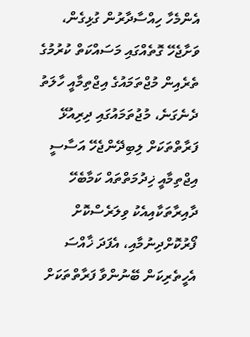އެންމެހާ ހިއްސާދާރުން ގުޅިގެން، ވަށާޖެހޭ ގޮތެއްގައި މަސައްކަތް ކުރުމުގެ ތެރެއިން މުޖްތަމައުގެ އިޖްތިމާއީ ހާލަތު ދެނެގަނެ، މުޖުތަމައުގައި ދިރިއުޅޭ ފަރާތްތަކަށް ލިބިދޭންޖެހޭ އަސާސީ އިޖްތިމާއީ ޚިދުމަތްތައް ކަމާބެހޭ ދާއިރާތަކާއިއެކު ވިލަރެސްކޮށް ފޯރުކޮށްދިނުމާއި، އެފަދަ ޚާއްސަ އެހީތެރިކަން ބޭނުންވާ ފަރާތްތަކަށް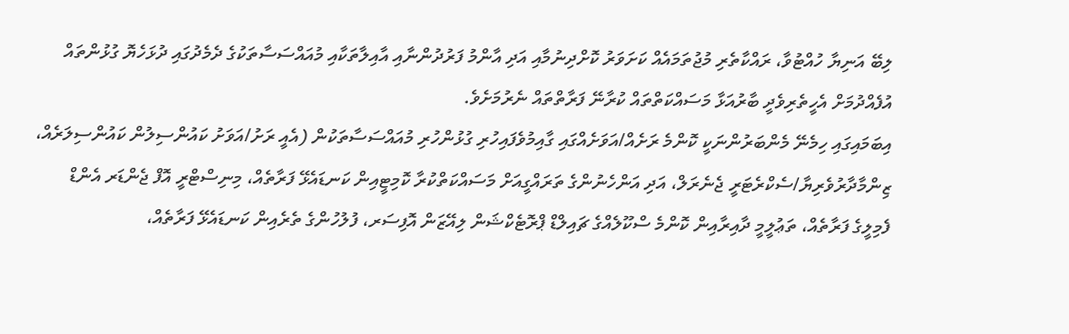ލިބޭ އަނިޔާ ހުއްޓުވާ، ރައްކާތެރި މުޖުތަމައެއް ކަށަވަރު ކޮށްދިނުމާއި އަދި އާންމު ފަރުދުންނާއި އާއިލާތަކާއި މުއައްސަސާތަކުގެ ދެމެދުގައި ދުޅަހެޔޮ ގުޅުންތައް އުފެއްދުމަށް އެހީތެރިވެދީ ބާރުއަޅާ މަސައްކަތްތައް ކުރާނޭ ފަރާތްތައް ނެރުމަށެވެ.
އިބަމައިގައި ހިމެނޭ މެންބަރުންނަކީ ކޮންމެ ރަށެއް/އަވަށެއްގައި ގާއިމުވެފައިހުރި ގުޅުންހުރި މުއައްސަސާތަކުން (އެއީ ރަށު/އަވަށު ކައުންސިލުން ކައުންސިލަރެއް، ޒިންމާދާރުވެރިޔާ/ސެކްރެޓަރީ ޖެނެރަލް، އަދި އަންހެނުންގެ ތަރައްގީއަށް މަސައްކަތްކުރާ ކޮމިޓީއިން ކަނޑައެޅޭ ފަރާތެއް، މިނިސްޓްރީ އޮފް ޖެންޑަރ އެންޑް ފެމިލީގެ ފަރާތެއް، ތަޢުލީމީ ދާއިރާއިން ކޮންމެ ސްކޫލެއްގެ ޗައިލްޑް ޕްރޮޓެކްޝަން ލިއޭޒަން އޮފިސަރ، ފުލުހުންގެ ތެރެއިން ކަނޑައެޅޭ ފަރާތެއް،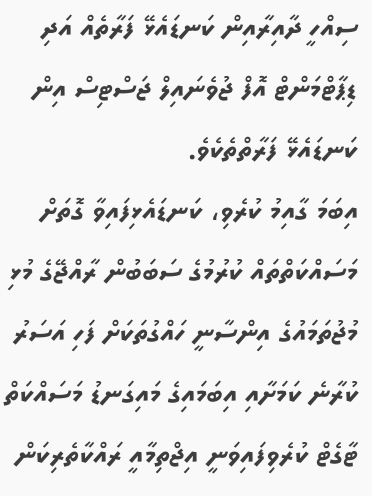ސިއްހީ ދާއިރާއިން ކަނޑައެޅޭ ފަރާތެއް އަދި ޑިޕާޓްމަންޓް އޮފް ޖުވެނައިލް ޖަސްޓިސް އިން ކަނޑައެޅޭ ފަރާތްތެކެވެ.
އިބަމަ ގާއިމު ކުރެވި، ކަނޑައެޅިފައިވާ ގޮތަށް މަސައްކަތްތައް ކުރުމުގެ ސަބަބުން ރާއްޖޭގެ މުޅި މުޖުތަމައުގެ އިންސާނީ ހައްގުތަކަށް ފަހި އަސަރު ކުރާނެ ކަމަށާއި އިބަމައިގެ މައިގަނޑު މަސައްކަތް ޓާގެޓް ކުރެވިފައިވަނީ އިޖްތިމާއީ ރައްކާތެރިކަން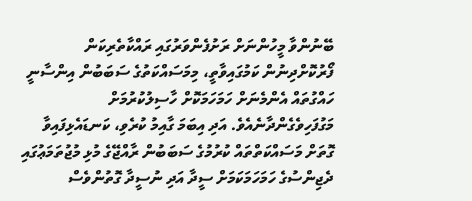ބޭނުންވާ މީހުންނަށް ރަށުފެންވަރުގައި ރައްކާތެރިކަން ފޯރުކޮށްދިނުން ކަމުގައިވާތީ، މިމަސައްކަތުގެ ސަބަބުން އިންސާނީ ހައްގުތައް އެންމެނަށް ހަމަހަމަކޮށް ހާސިލުކުރުމަށް މަގުފަހިވެގެންދާނެއެވެ. އަދި އިބަމަ ގާއިމު ކުރެވި، ކަނޑައެޅިފައިވާ ގޮތަށް މަސައްކަތްތައް ކުރުމުގެ ސަބަބުން ރާއްޖޭގެ މުޅި މުޖުތަމަޢުގައި ދެޖިންސުގެ ހަމަހަމަކަމަށް ސީދާ އަދި ނުސީދާ ގޮތުންވެސް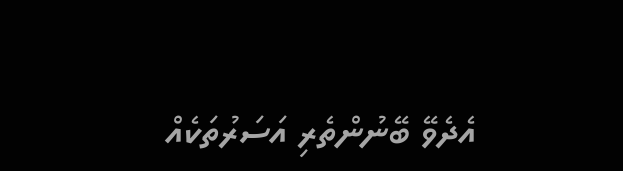އެދެވޭ ބޭނުންތެރި އަސަރުތަކެއް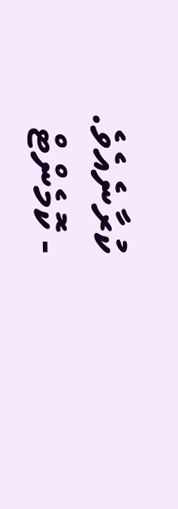ކުރާނެއެވެ.
- ކޮމެންޓް